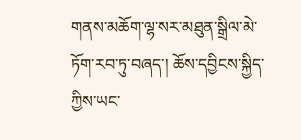གནས་མཆོག་ལྷ་སར་མཐུན་སྒྲིལ་མེ་ཏོག་རབ་ཏུ་བཞད་། ཆོས་དབྱིངས་སྐྱིད་ཀྱིས་ཡང་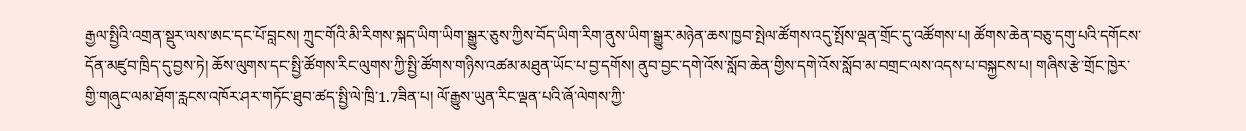རྒྱལ་སྤྱིའི་འགྲན་སྡུར་ལས་ཨང་དང་པོ་བླངས། ཀྲུང་གོའི་མི་རིགས་སྐད་ཡིག་ཡིག་སྒྱུར་ཅུས་ཀྱིས་བོད་ཡིག་རིག་ནུས་ཡིག་སྒྱུར་མཉེན་ཆས་ཁྱབ་སྤེལ་ཚོགས་འདུ་སྤོས་ལྡན་གྲོང་དུ་འཚོགས་པ། ཚོགས་ཆེན་བཅུ་དགུ་པའི་དགོངས་དོན་མཛུབ་ཁྲིད་དུ་བྱས་ཏེ། ཆོས་ལུགས་དང་སྤྱི་ཚོགས་རིང་ལུགས་ཀྱི་སྤྱི་ཚོགས་གཉིས་འཚམ་མཐུན་ཡོང་པ་བྱ་དགོས། ནུབ་བྱང་དགེ་འོས་སློབ་ཆེན་གྱིས་དགེ་འོས་སློབ་མ་བགྲང་ལས་འདས་པ་བསྐྱངས་པ། གཞིས་རྩེ་གྲོང་ཁྱེར་གྱི་གཞུང་ལམ་ཐོག་རླངས་འཁོར་ཤར་གཏོང་ཐུབ་ཚད་སྤྱི་ལེ་ཁྲི་1.7ཟིན་པ། ལོ་རྒྱུས་ཡུན་རིང་ལྡན་པའི་ཞོ་ལེགས་ཀྱི་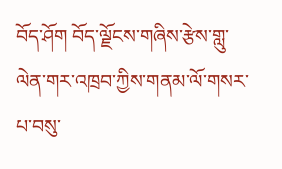བོད་ཤོག བོད་ལྗོངས་གཞིས་རྩེས་གླུ་ལེན་གར་འཁྲབ་ཀྱིས་གནམ་ལོ་གསར་པ་བསུ་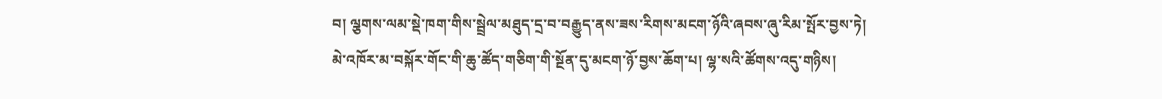བ། ལྕགས་ལམ་སྡེ་ཁག་གིས་སྦྲེལ་མཐུད་དྲ་བ་བརྒྱུད་ནས་ཟས་རིགས་མངག་ཉོའི་ཞབས་ཞུ་རིམ་སྤོར་བྱས་ཏེ། མེ་འཁོར་མ་བསྐོར་གོང་གི་ཆུ་ཚོད་གཅིག་གི་སྔོན་དུ་མངག་ཉོ་བྱས་ཆོག་པ། ལྷ་སའི་ཚོགས་འདུ་གཉིས།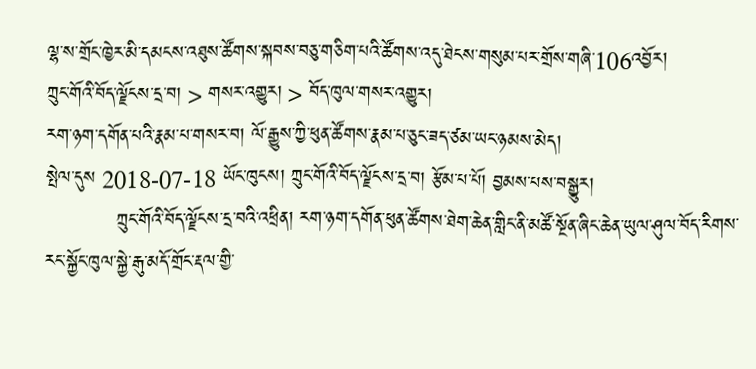ལྷ་ས་གྲོང་ཁྱེར་མི་དམངས་འཐུས་ཚོགས་སྐབས་བཅུ་གཅིག་པའི་ཚོགས་འདུ་ཐེངས་གསུམ་པར་གྲོས་གཞི་106འབྱོར།
ཀྲུང་གོའི་བོད་ལྗོངས་དྲ་བ། > གསར་འགྱུར། > བོད་ཁུལ་གསར་འགྱུར།
རག་ཉག་དགོན་པའི་རྣམ་པ་གསར་བ། ལོ་རྒྱུས་ཀྱི་ཕུན་ཚོགས་རྣམ་པ་ཅུང་ཟད་ཙམ་ཡང་ཉམས་མེད།
སྤེལ་དུས 2018-07-18 ཡོང་ཁུངས། ཀྲུང་གོའི་བོད་ལྗོངས་དྲ་བ། རྩོམ་པ་པོ། བྱམས་པས་བསྒྱུར།
           ཀྲུང་གོའི་བོད་ལྗོངས་དྲ་བའི་འཕྲིན། རག་ཉག་དགོན་ཕུན་ཚོགས་ཐེག་ཆེན་གླིང་ནི་མཚོ་སྔོན་ཞིང་ཆེན་ཡུལ་ཤུལ་བོད་རིགས་རང་སྐྱོང་ཁུལ་སྐྱེ་རྒུ་མདོ་གྲོང་རྡལ་གྱི་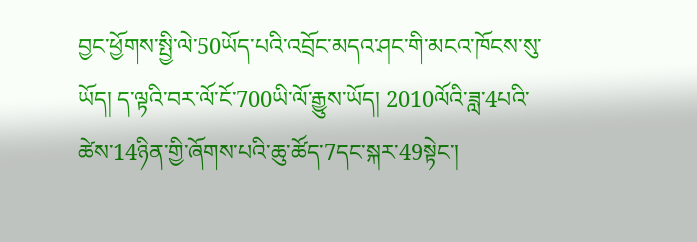བྱང་ཕྱོགས་སྤྱི་ལེ་50ཡོད་པའི་འབྲོང་མདའ་ཤང་གི་མངའ་ཁོངས་སུ་ཡོད། ད་ལྟའི་བར་ལོ་ངོ་700ཡི་ལོ་རྒྱུས་ཡོད། 2010ལོའི་ཟླ་4པའི་ཚེས་14ཉིན་གྱི་ཞོགས་པའི་ཆུ་ཚོད་7དང་སྐར་49སྟེང་།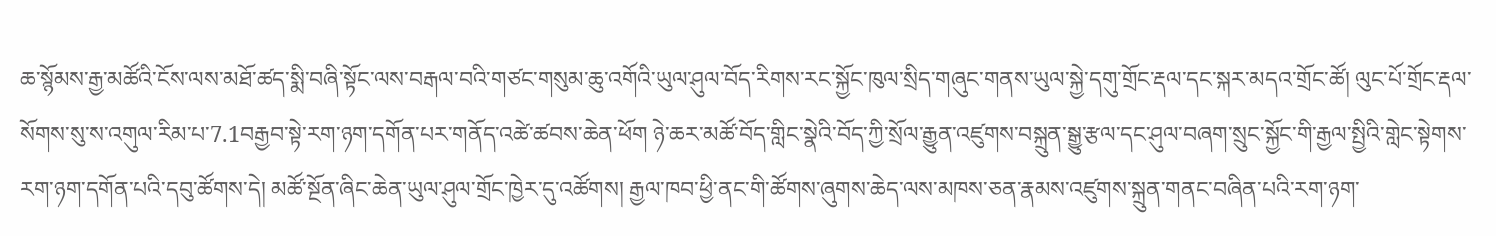ཆ་སྙོམས་རྒྱ་མཚོའི་ངོས་ལས་མཐོ་ཚད་སྨི་བཞི་སྟོང་ལས་བརྒལ་བའི་གཙང་གསུམ་ཆུ་འགོའི་ཡུལ་ཤུལ་བོད་རིགས་རང་སྐྱོང་ཁུལ་སྲིད་གཞུང་གནས་ཡུལ་སྐྱེ་དགུ་གྲོང་རྡལ་དང་སྐར་མདའ་གྲོང་ཚོ། ལུང་པོ་གྲོང་རྡལ་སོགས་སུ་ས་འགུལ་རིམ་པ་7.1བརྒྱབ་སྟེ་རག་ཉག་དགོན་པར་གནོད་འཚེ་ཚབས་ཆེན་ཕོག ཉེ་ཆར་མཚོ་བོད་གླིང་སྣེའི་བོད་ཀྱི་སྲོལ་རྒྱུན་འཛུགས་བསྐྲུན་སྒྱུ་རྩལ་དང་ཤུལ་བཞག་སྲུང་སྐྱོང་གི་རྒྱལ་སྤྱིའི་གླེང་སྟེགས་རག་ཉག་དགོན་པའི་དབུ་ཚོགས་དེ། མཚོ་སྔོན་ཞིང་ཆེན་ཡུལ་ཤུལ་གྲོང་ཁྱེར་དུ་འཚོགས། རྒྱལ་ཁབ་ཕྱི་ནང་གི་ཚོགས་ཞུགས་ཆེད་ལས་མཁས་ཅན་རྣམས་འཛུགས་སྐྲུན་གནང་བཞིན་པའི་རག་ཉག་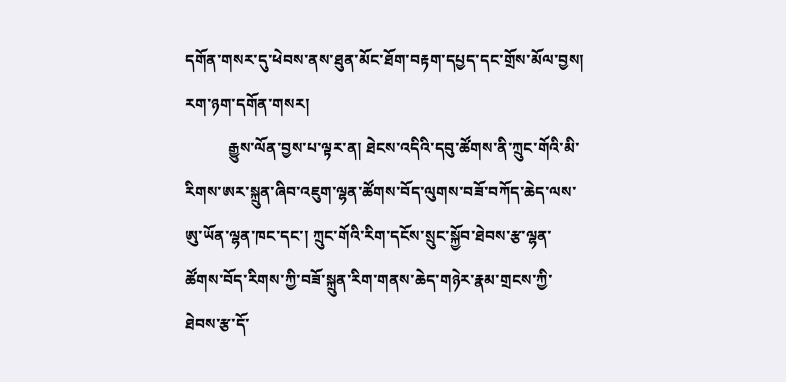དགོན་གསར་དུ་ཕེབས་ནས་ཐུན་མོང་ཐོག་བརྟག་དཔྱད་དང་གྲོས་མོལ་བྱས།
རག་ཉག་དགོན་གསར།
           རྒྱུས་ལོན་བྱས་པ་ལྟར་ན། ཐེངས་འདིའི་དབུ་ཚོགས་ནི་ཀྲུང་གོའི་མི་རིགས་ཨར་སྐྲུན་ཞིབ་འཇུག་ལྷན་ཚོགས་བོད་ལུགས་བཟོ་བཀོད་ཆེད་ལས་ཨུ་ཡོན་ལྷན་ཁང་དང་། ཀྲུང་གོའི་རིག་དངོས་སྲུང་སྐྱོབ་ཐེབས་རྩ་ལྷན་ཚོགས་བོད་རིགས་ཀྱི་བཟོ་སྐྲུན་རིག་གནས་ཆེད་གཉེར་རྣམ་གྲངས་ཀྱི་ཐེབས་རྩ་དོ་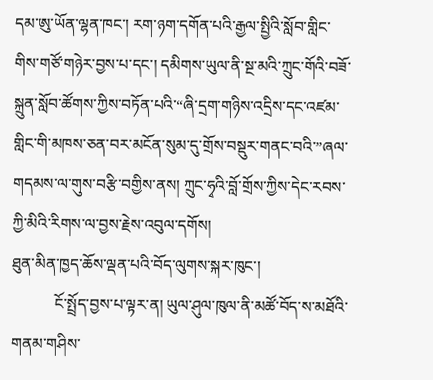དམ་ཨུ་ཡོན་ལྷན་ཁང་། རག་ཉག་དགོན་པའི་རྒྱལ་སྤྱིའི་སློབ་གླིང་གིས་གཙོ་གཉེར་བྱས་པ་དང་། དམིགས་ཡུལ་ནི་སྔ་མའི་ཀྲུང་གོའི་བཟོ་སྐྲུན་སློབ་ཚོགས་ཀྱིས་བཏོན་པའི་“ཞི་དྲག་གཉིས་འདྲིས་དང་འཛམ་གླིང་གི་མཁས་ཅན་བར་མངོན་སུམ་དུ་གྲོས་བསྡུར་གནང་བའི་”ཞལ་གདམས་ལ་གུས་བརྩི་བགྱིས་ནས། ཀྲུང་ཧྭའི་བློ་གྲོས་ཀྱིས་དེང་རབས་ཀྱི་མིའི་རིགས་ལ་བྱས་རྗེས་འབུལ་དགོས།
ཐུན་མིན་ཁྱད་ཆོས་ལྡན་པའི་བོད་ལུགས་སྐར་ཁུང་།
           ངོ་སྤྲོད་བྱས་པ་ལྟར་ན། ཡུལ་ཤུལ་ཁུལ་ནི་མཚོ་བོད་ས་མཐོའི་གནམ་གཤིས་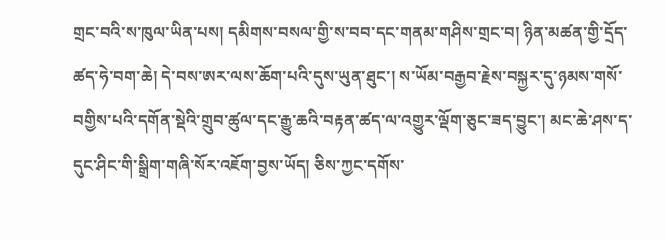གྲང་བའི་ས་ཁུལ་ཡིན་པས། དམིགས་བསལ་གྱི་ས་བབ་དང་གནམ་གཤིས་གྲང་བ། ཉིན་མཚན་གྱི་དྲོད་ཚད་ཧེ་བག་ཆེ། དེ་བས་ཨར་ལས་ཆོག་པའི་དུས་ཡུན་ཐུང་། ས་ཡོམ་བརྒྱབ་རྗེས་བསྐྱར་དུ་ཉམས་གསོ་བགྱིས་པའི་དགོན་སྡེའི་གྲུབ་ཚུལ་དང་རྒྱུ་ཆའི་བརྟན་ཚད་ལ་འགྱུར་ལྡོག་ཅུང་ཟད་བྱུང་། མང་ཆེ་ཤས་ད་དུང་ཤིང་གི་སྒྲིག་གཞི་སོར་འཇོག་བྱས་ཡོད། ཅིས་ཀྱང་དགོས་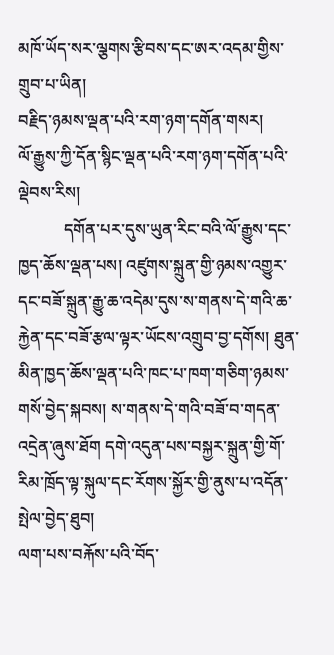མཁོ་ཡོད་སར་ལྕགས་རྩིབས་དང་ཨར་འདམ་གྱིས་གྲུབ་པ་ཡིན།
བརྗིད་ཉམས་ལྡན་པའི་རག་ཉག་དགོན་གསར།
ལོ་རྒྱུས་ཀྱི་དོན་སྙིང་ལྡན་པའི་རག་ཉག་དགོན་པའི་ལྡེབས་རིས།
           དགོན་པར་དུས་ཡུན་རིང་བའི་ལོ་རྒྱུས་དང་ཁྱད་ཆོས་ལྡན་པས། འཛུགས་སྐྲུན་གྱི་ཉམས་འགྱུར་དང་བཟོ་སྐྲུན་རྒྱུ་ཆ་འདེམ་དུས་ས་གནས་དེ་གའི་ཆ་རྐྱེན་དང་བཟོ་རྩལ་ལྟར་ཡོངས་འགྲུབ་བྱ་དགོས། ཐུན་མིན་ཁྱད་ཆོས་ལྡན་པའི་ཁང་པ་ཁག་གཅིག་ཉམས་གསོ་བྱེད་སྐབས། ས་གནས་དེ་གའི་བཟོ་བ་གདན་འདྲེན་ཞུས་ཐོག དགེ་འདུན་པས་བསྐྱར་སྐྲུན་གྱི་གོ་རིམ་ཁྲོད་ལྟ་སྐུལ་དང་རོགས་སྐྱོར་གྱི་ནུས་པ་འདོན་སྤེལ་བྱེད་ཐུབ།
ལག་པས་བརྐོས་པའི་བོད་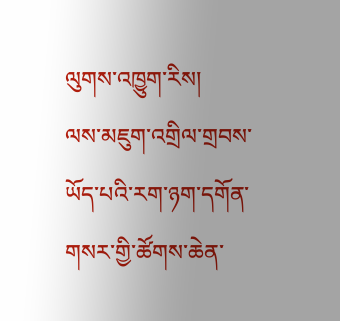ལུགས་འཁྱུག་རིས།
ལས་མཇུག་འགྲིལ་གྲབས་ཡོད་པའི་རག་ཉག་དགོན་གསར་གྱི་ཚོགས་ཆེན་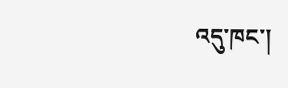འདུ་ཁང་།